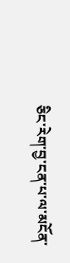ཅིང་རེག་བྱ་ངན་པ་ལ་མངོན་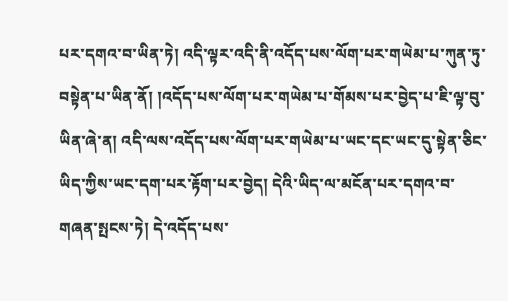པར་དགའ་བ་ཡིན་ཏེ། འདི་ལྟར་འདི་ནི་འདོད་པས་ལོག་པར་གཡེམ་པ་ཀུན་ཏུ་བསྟེན་པ་ཡིན་ནོ། །འདོད་པས་ལོག་པར་གཡེམ་པ་གོམས་པར་བྱེད་པ་ཇི་ལྟ་བུ་ཡིན་ཞེ་ན། འདི་ལས་འདོད་པས་ལོག་པར་གཡེམ་པ་ཡང་དང་ཡང་དུ་སྟེན་ཅིང་ཡིད་ཀྱིས་ཡང་དག་པར་རྟོག་པར་བྱེད། དེའི་ཡིད་ལ་མངོན་པར་དགའ་བ་གཞན་སྤངས་ཏེ། དེ་འདོད་པས་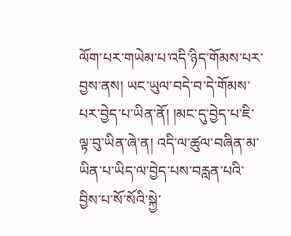ལོག་པར་གཡེམ་པ་འདི་ཉིད་གོམས་པར་བྱས་ནས། ཡང་ཡུལ་བདེ་བ་དེ་གོམས་པར་བྱེད་པ་ཡིན་ནོ། །མང་དུ་བྱེད་པ་ཇི་ལྟ་བུ་ཡིན་ཞེ་ན། འདི་ལ་ཚུལ་བཞིན་མ་ཡིན་པ་ཡིད་ལ་བྱེད་པས་བརླན་པའི་བྱིས་པ་སོ་སོའི་སྐྱེ་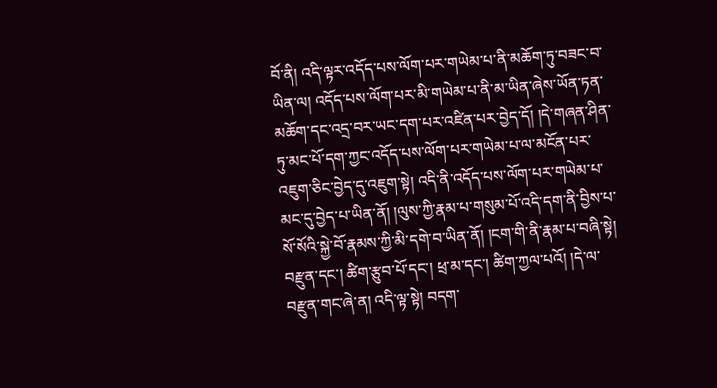བོ་ནི། འདི་ལྟར་འདོད་པས་ལོག་པར་གཡེམ་པ་ནི་མཆོག་ཏུ་བཟང་བ་ཡིན་ལ། འདོད་པས་ལོག་པར་མི་གཡེམ་པ་ནི་མ་ཡིན་ཞེས་ཡོན་ཏན་མཆོག་དང་འདྲ་བར་ཡང་དག་པར་འཛིན་པར་བྱེད་དོ། །དེ་གཞན་ཤིན་ཏུ་མང་པོ་དག་ཀྱང་འདོད་པས་ལོག་པར་གཡེམ་པ་ལ་མངོན་པར་འཇུག་ཅིང་བྱེད་དུ་འཇུག་སྟེ། འདི་ནི་འདོད་པས་ལོག་པར་གཡེམ་པ་མང་དུ་བྱེད་པ་ཡིན་ནོ། །ལུས་ཀྱི་རྣམ་པ་གསུམ་པོ་འདི་དག་ནི་བྱིས་པ་སོ་སོའི་སྐྱེ་བོ་རྣམས་ཀྱི་མི་དགེ་བ་ཡིན་ནོ། །ངག་གི་ནི་རྣམ་པ་བཞི་སྟེ། བརྫུན་དང་། ཚིག་རྩུབ་པོ་དང་། ཕྲ་མ་དང་། ཚིག་ཀྱལ་པའོ། །དེ་ལ་བརྫུན་གང་ཞེ་ན། འདི་ལྟ་སྟེ། བདག་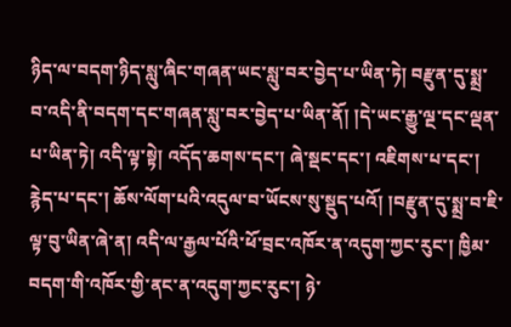ཉིད་ལ་བདག་ཉིད་སླུ་ཞིང་གཞན་ཡང་སླུ་བར་བྱེད་པ་ཡིན་ཏེ། བརྫུན་དུ་སྨྲ་བ་འདི་ནི་བདག་དང་གཞན་སླུ་བར་བྱེད་པ་ཡིན་ནོ། །དེ་ཡང་རྒྱུ་ལྔ་དང་ལྡན་པ་ཡིན་ཏེ། འདི་ལྟ་སྟེ། འདོད་ཆགས་དང་། ཞེ་སྡང་དང་། འཇིགས་པ་དང་། རྙེད་པ་དང་། ཆོས་ལོག་པའི་འདུལ་བ་ཡོངས་སུ་སྡུད་པའོ། །བརྫུན་དུ་སྨྲ་བ་ཇི་ལྟ་བུ་ཡིན་ཞེ་ན། འདི་ལ་རྒྱལ་པོའི་ཕོ་བྲང་འཁོར་ན་འདུག་ཀྱང་རུང་། ཁྱིམ་བདག་གི་འཁོར་གྱི་ནང་ན་འདུག་ཀྱང་རུང་། ཉེ་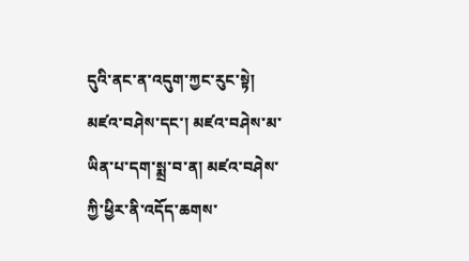དུའི་ནང་ན་འདུག་ཀྱང་རུང་སྟེ། མཛའ་བཤེས་དང་། མཛའ་བཤེས་མ་ཡིན་པ་དག་སྨྲ་བ་ན། མཛའ་བཤེས་ཀྱི་ཕྱིར་ནི་འདོད་ཆགས་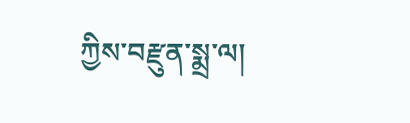ཀྱིས་བརྫུན་སྨྲ་ལ།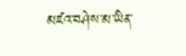མཛའ་བཤེས་མ་ཡིན་